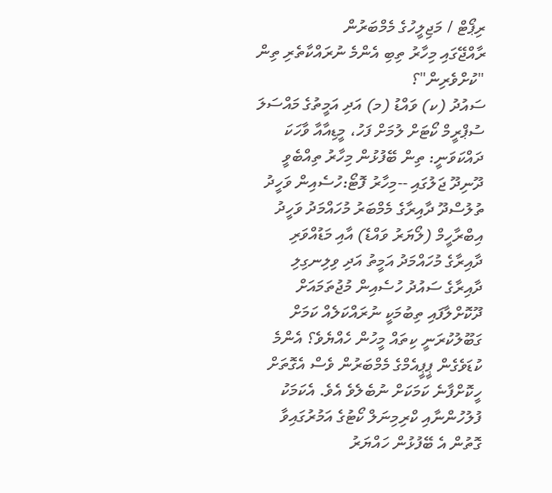ރިޕޯޓް / މަޖިލީހުގެ މެމްބަރުން
ރާއްޖޭގައި މިހާރު ތިބި އެންމެ ނުރައްކާތެރި ތިން "ކުށްވެރިން"؟
ސައުދު (ކ) ވައްޑު (މ) އަދި އަމީތުގެ މައްސަލަ ސުޕްރީމް ކޯޓަށް ލުމަށް ފަހު، މީޑިއާއާ ވާހަކަ ދައްކަވަނީ: ތިން ބޭފުޅުން މިހާރު ތިއްބެވީ ދޫނިދޫ ޖަލުގައި --މިހާރު ފޮޓޯ:ހުސެއިން ވަހީދު
ތުލުސްދޫ ދާއިރާގެ މެމްބަރު މުހައްމަދު ވަހީދު އިބްރާހީމް (ލޯޔަރު ވައްޑެ) އާއި މަޑުއްވަރި ދާއިރާގެ މުހައްމަދު އަމީތު އަދި ވިލިނގިލި ދާއިރާގެ ސައުދު ހުސެއިން މުޖުތަމައަށް ދޫކޮށްލާފައި ތިބުމަކީ ނުރައްކަލެއް ކަމަށް ގަބޫލުކުރަނީ ކިތައް މީހުން ހެއްޔެވެ؟ އެންމެ ކުޑަވެގެން ޕީޕީއެމްގެ މެމްބަރުން ވެސް އެގޮތަށް ހީކޮށްފާނެ ކަމަކަށް ނުބެލެވެ އެވެ. އެކަމަކު ފުލުހުންނާއި ކްރިމިނަލް ކޯޓުގެ އަމުރުގައިވާ ގޮތުން އެ ބޭފުޅުން ހައްޔަރު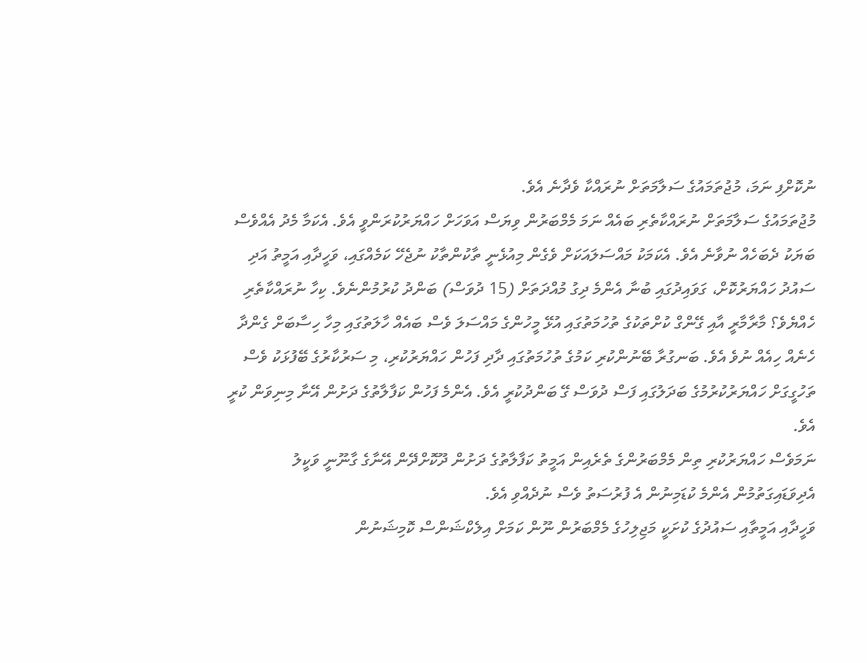ނުކޮށްފި ނަމަ، މުޖުތަމައުގެ ސަލާމަތަށް ނުރައްކާ ވެދާނެ އެވެ.
މުޖުތަމައުގެ ސަލާމަތަށް ނުރައްކާތެރި ބައެއް ނަމަ މެމްބަރުން ވިޔަސް އަވަހަށް ހައްޔަރުކުރަންވީ އެވެ. އެކަމާ މެދު އެއްވެސް ބަޔަކު ދެބަހެއް ނުވާނެ އެވެ. އެކަމަކު މައްސަލައަކަށް ވެގެން މިއުޅެނީ ތާކުންތާކު ނުޖެހޭ ކަމެއްގައި، ވަހީދާއި އަމީތު އަދި ސައުދު ހައްޔަރުކޮށް، ގަވައިދުގައި ބުނާ އެންމެ ދިގު މުއްދަތަށް (15 ދުވަސް) ބަންދު ކުރުމުންނެވެ. ކިހާ ނުރައްކާތެރި ހެއްޔެވެ؟ މާރާމާރީ އާއި ގޭންގް ކުށްތަކުގެ ތުހުމަތުގައި އުޅޭ މީހުންގެ މައްސަލަ ވެސް ބައެއް ހާލަތުގައި މިހާ ހިސާބަށް ގެންދާ ހެނެއް ހިއެއް ނުވެ އެވެ. ބަނގުރާ ބޭނުންކުރި ކަމުގެ ތުހުމަތުގައި ދާދި ފަހުން ހައްޔަރުކުރި، މި ސަރުކާރުގެ ބޭފުޅަކު ވެސް ތަހުގީގަށް ހައްޔަރުކުރުމުގެ ބަދަލުގައި ފަސް ދުވަސް ގޭ ބަންދުކުރީ އެވެ. އެންމެ ފަހުން ކަފާލާތުގެ ދަށުން އޭނާ މިނިވަން ކުރީ އެވެ.
ނަމަވެސް ހައްޔަރުކުރި ތިން މެމްބަރުންގެ ތެރެއިން އަމީތު ކަފާލާތުގެ ދަށުން ދޫކޮށްދޭން އޭނާގެ ގާނޫނީ ވަކީލު އެދިވަޑައިގަތުމުން އެންމެ ކުޑަމިނުން އެ ފުރުސަތު ވެސް ނުދެއްވި އެވެ.
ވަހީދާއި އަމީތާއި ސައުދުގެ ކުށަކީ މަޖިލިހުގެ މެމްބަރުން ނޫން ކަމަށް އިލެކްޝަންސް ކޮމިޝަނުން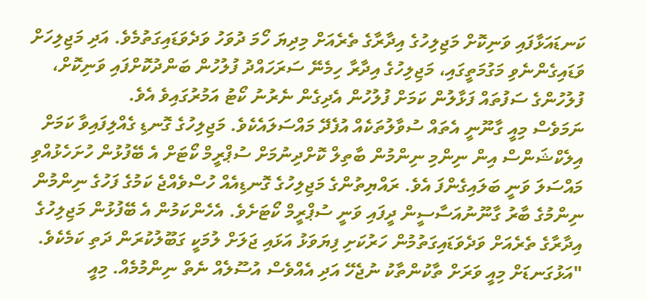ކަނޑައަޅާފައި ވަނިކޮށް މަޖިލިހުގެ އިދާރާގެ ތެރެއަށް މިދިޔަ ހޯމަ ދުވަހު ވަދެވަޑައިގަތުމެވެ. އަދި މަޖިލިހަށް ވަޑައިގެންނެވި މަގުމަތީގައި، މަޖިލިހުގެ އިދާރާ ހިމެނޭ ސަރަހައްދު ފުލުހުން ބަންދުކޮށްފައި ވަނިކޮށް، ފުލުހުންގެ ސަފުތައް ފަޅާލުން ކަމަށް ފުލުހުން އެދިގެން ނެރުނު ކޯޓު އަމުރުގައިވެ އެވެ.
ނަމަވެސް މިއީ ގާނޫނީ އެތައް ސުވާލުތަކެއް އުފެދޭ މައްސަލައެކެވެ. މަޖިލިހުގެ ގޮނޑި ގެއްލިފައިވާ ކަމަށް އިލެކްޝަންސް އިން ނިންމި ނިންމުން ބާތިލް ކޮށްދިނުމަށް ސުޕްރީމް ކޯޓަށް އެ ބޭފުޅުން ހުށަހެޅުއްވި މައްސަލަ ވަނީ ބަލައިގެންފަ އެވެ. ރައްޔިތުންގެ މަޖިލިހުގެ ގޮނޑިއެއް ހުސްވެއްޖެ ކަމުގެ ފަހުގެ ނިންމުން ނިންމުގެ ބާރު ގާނޫނުއަސާސީން ދީފައި ވަނީ ސުޕްރީމް ކޯޓަށެވެ. އެހެންކަމުން އެ ބޭފުޅުން މަޖިލިހުގެ އިދާރާގެ ތެރެއަށް ވަދެވަޑައިގަތުމުން ހަރުކަށި ފިޔަވަޅު އަޅައި ޖަލަށް ލުމަކީ ގަބޫލުކުރަން ދަތި ކަމެކެވެ.
"އަޅުގަނޑަށް މިއީ ވަރަށް ތާކުންތާކު ނުޖެހޭ އަދި އެއްވެސް އުސޫލެއް ނެތް ނިންމުމެއް. މިއީ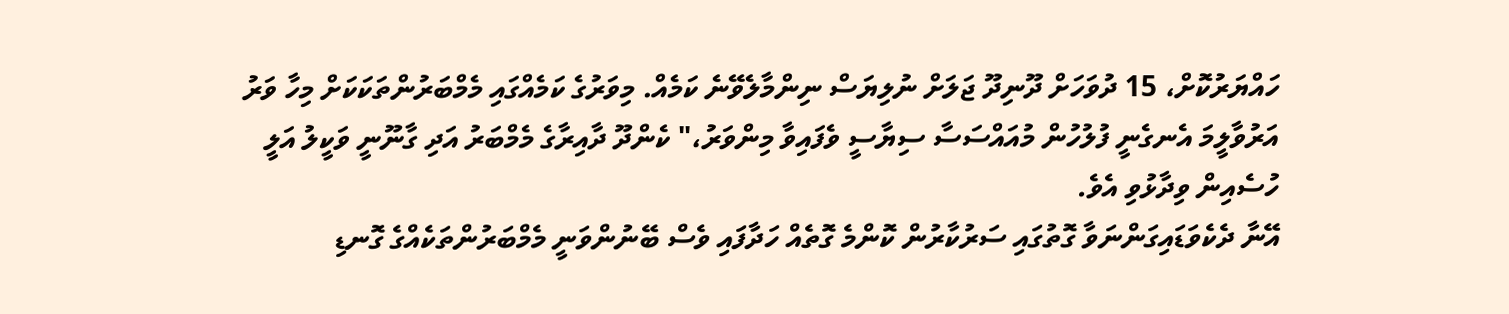ހައްޔަރުކޮށް، 15 ދުވަހަށް ދޫނިދޫ ޖަލަށް ނުލިޔަސް ނިންމާލެވޭނެ ކަމެއް. މިވަރުގެ ކަމެއްގައި މެމްބަރުންތަކަކަށް މިހާ ވަރު އަރުވާލީމަ އެނގެނީ ފުލުހުން މުއައްސަސާ ސިޔާސީ ވެފައިވާ މިންވަރު،" ކެންދޫ ދާއިރާގެ މެމްބަރު އަދި ގާނޫނީ ވަކީލު އަލީ ހުސެއިން ވިދާޅުވި އެވެ.
އޭނާ ދެކެވަޑައިގަންނަވާ ގޮތުގައި ސަރުކާރުން ކޮންމެ ގޮތެއް ހަދާފައި ވެސް ބޭނުންވަނީ މެމްބަރުންތަކެއްގެ ގޮނޑި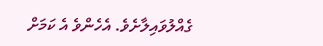ގެއްލުވައިލާށެވެ. އެހެންވެ އެ ކަމަށް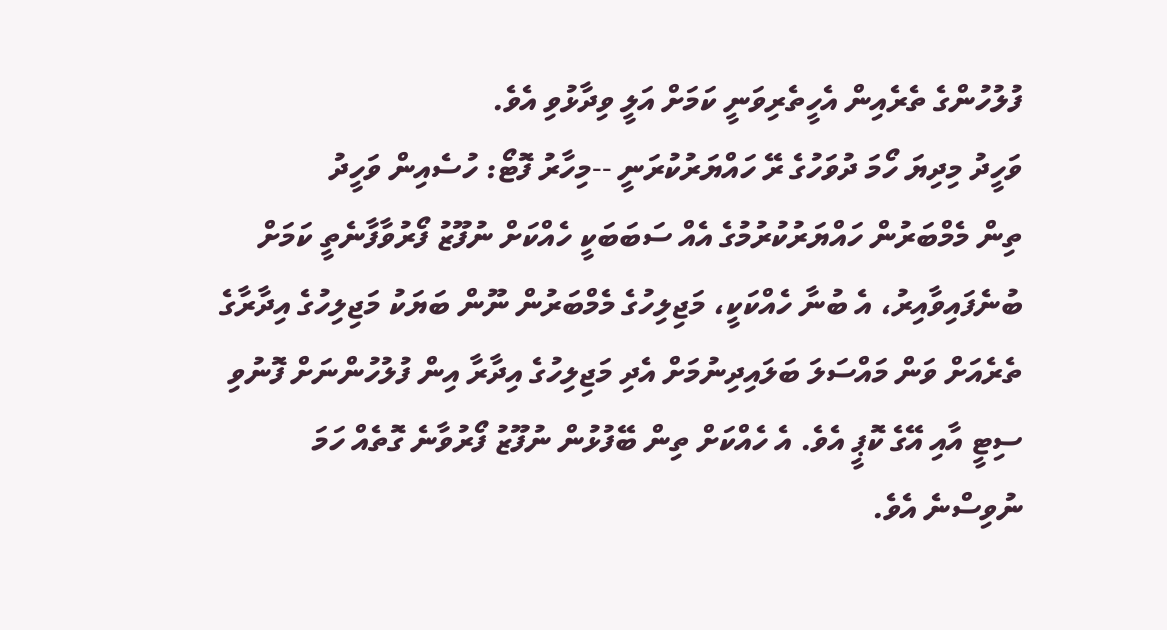ފުލުހުންގެ ތެރެއިން އެހީތެރިވަނީ ކަމަށް އަލީ ވިދާޅުވި އެވެ.
ވަހީދު މިދިޔަ ހޯމަ ދުވަހުގެ ރޭ ހައްޔަރުކުރަނީ --މިހާރު ފޮޓޯ: ހުސެއިން ވަހީދު
ތިން މެމްބަރުން ހައްޔަރުކުރުމުގެ އެއް ސަބަބަކީ ހެއްކަށް ނުފޫޒު ފޯރުވާފާނެތީ ކަމަށް ބުނެފައިވާއިރު، އެ ބުނާ ހެއްކަކީ، މަޖިލިހުގެ މެމްބަރުން ނޫން ބަޔަކު މަޖިލިހުގެ އިދާރާގެ ތެރެއަށް ވަން މައްސަލަ ބަލައިދިނުމަށް އެދި މަޖިލިހުގެ އިދާރާ އިން ފުލުހުންނަށް ފޮނުވި ސިޓީ އާއި އޭގެ ކޮޕީ އެވެ. އެ ހެއްކަށް ތިން ބޭފުޅުން ނުފޫޒު ފޯރުވާނެ ގޮތެއް ހަމަ ނުވިސްނެ އެވެ.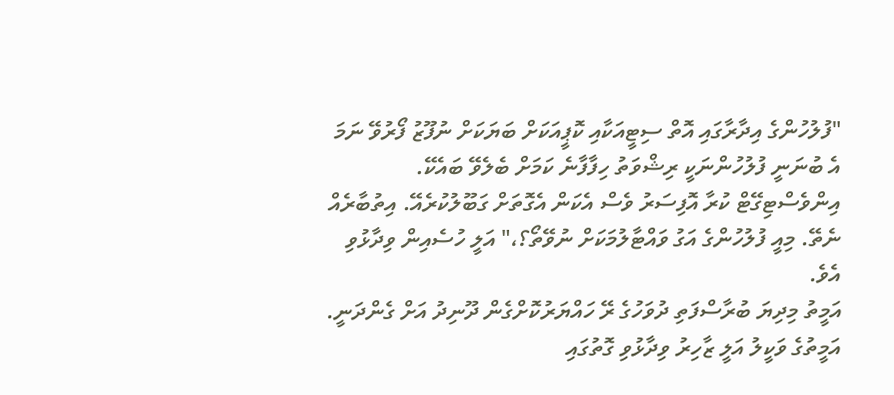"ފުލުހުންގެ އިދާރާގައި އޮތް ސިޓީއަކާއި ކޮޕީއަކަށް ބަޔަކަށް ނުފޫޒު ފޯރުވޭ ނަމަ އެ ބުނަނީ ފުލުހުންނަކީ ރިޝްވަތު ހިފާފާނެ ކަމަށް ބެލެވޭ ބައެކޭ. އިންވެސްޓިގޭޓް ކުރާ އޮފިސަރު ވެސް އެކަން އެގޮތަށް ގަބޫލުކުރެއޭ. އިތުބާރެއް ނެތޭ. މިއީ ފުލުހުންގެ އަގު ވައްޓާލުމަކަށް ނުވޭތޯ؟،" އަލީ ހުސެއިން ވިދާޅުވި އެވެ.
އަމީތު މިދިޔަ ބުރާސްފަތި ދުވަހުގެ ރޭ ހައްޔަރުކޮށްގެން ދޫނިދު އަށް ގެންދަނީ.
އަމީތުގެ ވަކީލު އަލީ ޒާހިރު ވިދާޅުވި ގޮތުގައި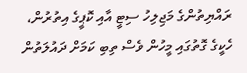ރައްޔިތުންގެ މަޖިލިހު ސިޓީ އާއި ކޮޕީގެ އިތުރުން، ހެކީގެ ގޮތުގައި މީހުން ވެސް ތިބި ކަމަށް ދައުލަތުން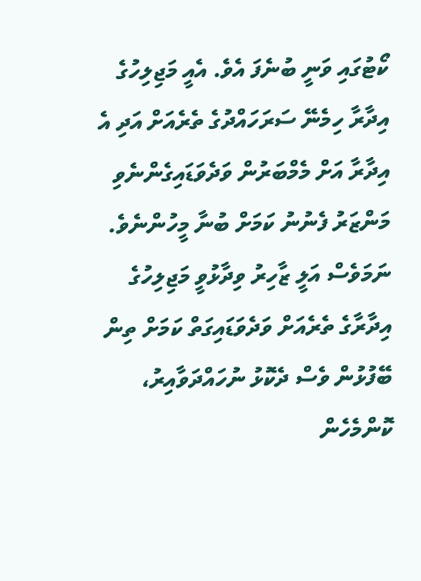ކޯޓުގައި ވަނީ ބުނެފަ އެވެ. އެއީ މަޖިލިހުގެ އިދާރާ ހިމެނޭ ސަރަހައްދުގެ ތެރެއަށް އަދި އެ އިދާރާ އަށް މެމްބަރުން ވަދެވަޑައިގެންނެވި މަންޒަރު ފެނުނު ކަމަށް ބުނާ މީހުންނެވެ. ނަމަވެސް އަލީ ޒާހިރު ވިދާޅުވީ މަޖިލިހުގެ އިދާރާގެ ތެރެއަށް ވަދެވަޑައިގަތް ކަމަށް ތިން ބޭފުޅުން ވެސް ދެކޮޅު ނުހައްދަވާއިރު، ކޮންމެހެން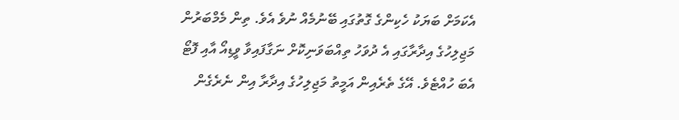އެކަމަށް ބަޔަކު ހެކިންގެ ގޮތުގައި ބޭނުމެއް ނުވެ އެވެ. ތިން މެމްބަރުން މަޖިލިހުގެ އިދާރާގައި އެ ދުވަހު ތިއްބަވަނިކޮށް ނަގާފައިވާ ވީޑިއޯ އާއި ފޮޓޯ އެބަ ހުއްޓެވެ. އޭގެ ތެރެއިން އަމީތު މަޖިލިހުގެ އިދާރާ އިން ނެރެގެން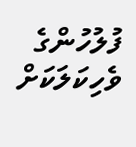ފުލުހުންގެ ވެހިކަލަކަށް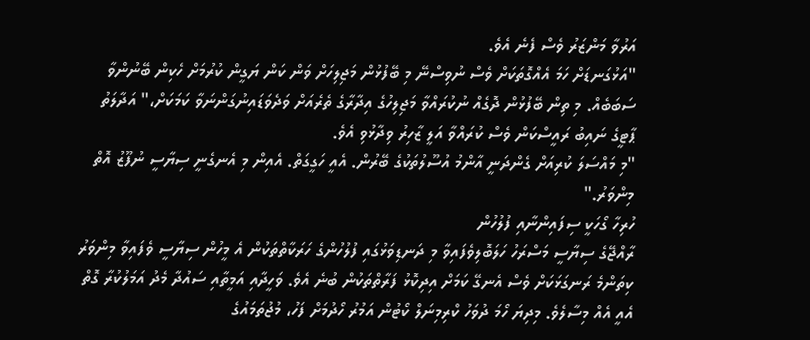އަރުވާ މަންޒަރު ވެސް ފެނެ އެވެ.
"އަޅުގަނޑަށް ހަމަ އެއްގޮތަކަށް ވެސް ނުވިސްނޭ މި ބޭފުޅުން މަޖިލިހަށް ވަން ކަން ޔަގީން ކުރުމަށް ހެކިން ބޭނުންވާ ސަބަބެއް. މި ތިން ބޭފުޅުން ދޮގެއް ނުކުރައްވާ މަޖިލިހުގެ އިދާރާގެ ތެރެއަށް ވަދެވަޑައިނުގަންނަވާ ކަމަކަށް،" އަދާލަތު ޕާޓީގެ ނައިބު ރައީސްކަން ވެސް ކުރައްވާ އަލީ ޒާހިރު ވިދާޅުވި އެވެ.
"މި މައްސަލަ ކުރިއަށް ގެންދަނީ އާންމު އުސޫލުތަކުގެ ބޭރުން. އެއީ ހަގީގަތް. އެއިން މި އެނގެނީ ސިޔާސީ ނުފޫޒު އޮތް މިންވަރު."
ހުރިހާ ގޯހަކީ ސިފައިންނާއި ފުލުހުން
ރާއްޖޭގެ ސިޔާސީ މަސްރަހު ހަލަބޮލިވެފައިވާ މި ދަނޑިވަޅުގައި ފުލުހުންގެ ހަރަކާތްތަކުން އެ މީހުން ސިޔާސީ ވެފައިވާ މިންވަރު ކިތަންމެ ރަނގަޅަކަށް ވެސް އެނގޭ ކަމަށް އިދިކޮޅު ފަރާތްތަކުން ބުނެ އެވެ. ވަހީދާއި އަމީތާއި ސައުދާ މެދު އަމަލުކުރާ ގޮތް އެއީ އެއް މިސާލެވެ. މިދިޔަ ހޯމަ ދުވަހު ކްރިމިނަލް ކޯޓުން އަމުރު ހޯދުމަށް ފަހު، މުޖުތަމައުގެ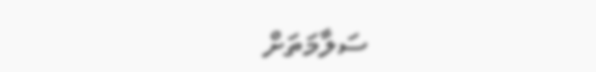ސަލާމަތަށް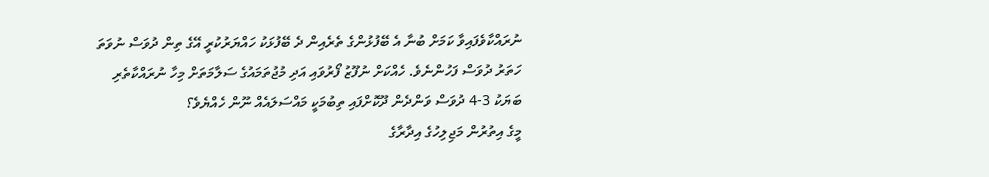ނުރައްކާވެފައިވާ ކަމަށް ބުނާ އެ ބޭފުޅުންގެ ތެރެއިން ދެ ބޭފުޅަކު ހައްޔަރުކުރީ އޭގެ ތިން ދުވަސް ނުވަތަ ހަތަރު ދުވަސް ފަހުންނެވެ. ހެއްކަށް ނުފޫޒު ފޯރުވައި އަދި މުޖުތަމައުގެ ސަލާމަތަށް މިހާ ނުރައްކާތެރި ބަޔަކު 3-4 ދުވަސް ވަންދެން ދޫކޮށްފައި ތިބުމަކީ މައްސަލައެއް ނޫން ހެއްޔެވެ؟
މީގެ އިތުރުން މަޖިލިހުގެ އިދާރާގެ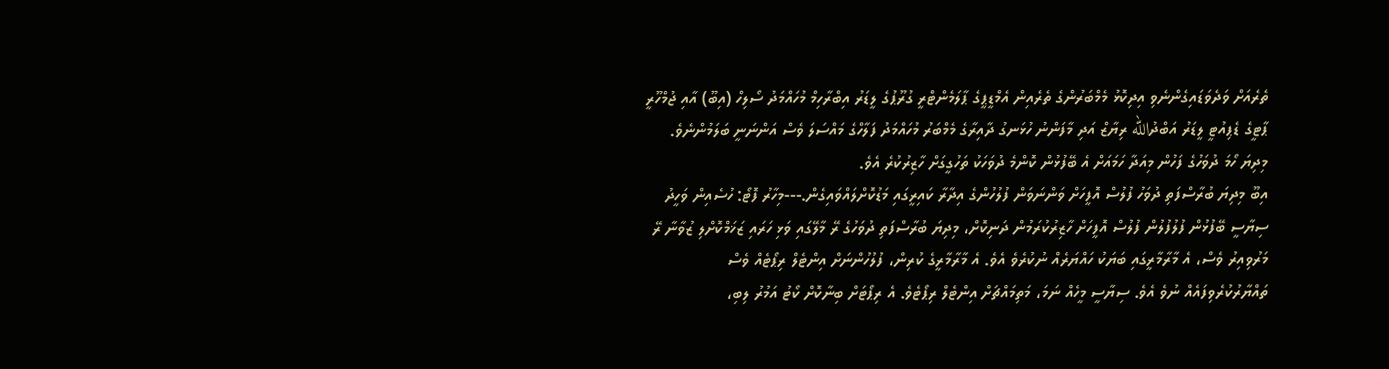ތެރެއަށް ވަދެވަޑައިގެންނެވި އިދިކޮޅު މެމްބަރުންގެ ތެރެއިން އެމްޑީޕީގެ ޕާލަމެންޓްރީ ގުރޫޕުގެ ލީޑަރު އިބްރާހިމް މުހައްމަދު ސޯލިހް (އިބޫ) އާއި ޖުމްހޫރީ ޕާޓީގެ ޑެޕިއުޓީ ލީޑަރު އަބްދުالله ރިޔާޒް އަދި މާފަންނު ހުޅަނގު ދާއިރާގެ މެމްބަރު މުހައްމަދު ފަލާހްގެ މައްސަލަ ވެސް އަންނަނީ ބަލަމުންނެވެ. މިދިޔަ ހޯމަ ދުވަހުގެ ފަހުން މިއަދާ ހަމައަށް އެ ބޭފުޅުން ކޮންމެ ދުވަހަކު ތަހުގީގަށް ހާޒިރުކުރެ އެވެ.
އިބޫ މިދިޔަ ބުރާސްފަތި ދުވަހު ފުލުސް އޮފީހަށް ވަންނަވަން ފުލުހުންގެ އިދާރާ ކައިރީގައި މަޑުކޮށްލައްވައިގެން.---މިހާރު ފޮޓޯ: ހުސެއިން ވަހީދު
ސިޔާސީ ބޭފުޅުން ފުލުފުލުން ފުލުސް އޮފީހަށް ހާޒިރުކުރަމުން ދަނިކޮށް، މިދިޔަ ބުރާސްފަތި ދުވަހުގެ ރޭ މާލޭގައި ވަޅި ހަރައި ޒަޚަމްކޮށްލި ޒުވާނާ ރޭ މަރުވިއިރު ވެސް، އެ މާރާމާރީގައި ބަޔަކު ހައްޔަރެއް ނުކުރެވެ އެވެ. އެ މާރާމާރީގެ ކުރިން، ފުލުހުންނަށް އިންޓެލް ރިޕޯޓެއް ވެސް ތައްޔާރުކުރެވިފައެއް ނުވެ އެވެ. ސިޔާސީ މީހެއް ނަމަ، މަތިމައްޗަށް އިންޓެލް ރިޕޯޓެވެ. އެ ރިޕޯޓަށް ބިނާކޮށް ކޯޓު އަމުރު ލިބި،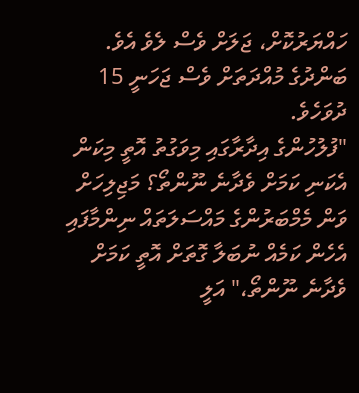ހައްޔަރުކޮށް، ޖަލަށް ވެސް ލެވެ އެވެ. ބަންދުގެ މުއްދަތަށް ވެސް ޖަހަނީ 15 ދުވަހެވެ.
"ފުލުހުންގެ އިދާރާގައި މިވަގުތު އޮތީ މިކަން އެކަނި ކަމަށް ވެދާނެ ނޫންތޯ؟ މަޖިލިހަށް ވަން މެމްބަރުންގެ މައްސަލަތައް ނިންމާފައި އެހެން ކަމެއް ނުބަލާ ގޮތަށް އޮތީ ކަމަށް ވެދާނެ ނޫންތޯ،" އަލީ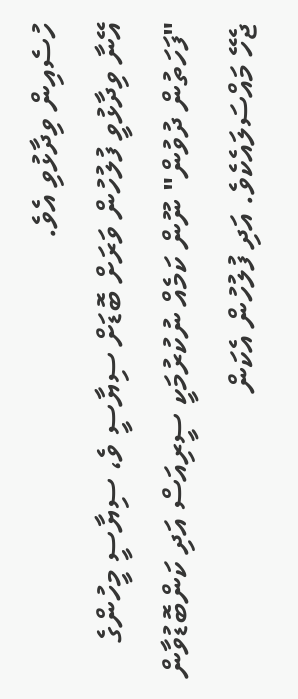ހުސެއިން ވިދާޅުވި އެވެ.
އޭނާ ވިދާޅުވީ ފުލުހުން ވަރަށް ބޮޑަށް ސިޔާސީ ވެ، ސިޔާސީ މީހުންގެ "ފަހަތުން ދުވުން" ނޫން ކަމެއް ނުކުރުމަކީ ސީރިއަސް އަދި ކަންބޮޑުވާން ޖެހޭ މައްސަލައެކެވެ. އަދި ފުލުހުން އެކަން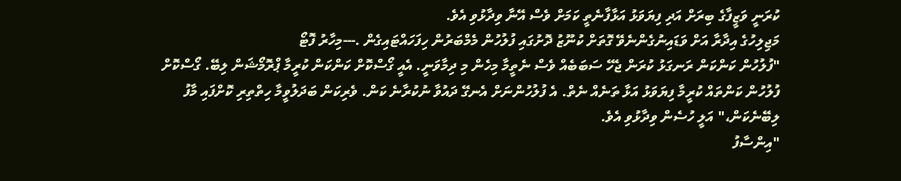ކުރަނީ ވަޒީފާގެ ބިރަށް އަދި ފިޔަވަޅު އަޅާފާނެތީ ކަމަށް ވެސް އޭނާ ވިދާޅުވި އެވެ.
މަޖިލިހުގެ އިދާރާ އަށް ވަޑައިނުގެންނެވޭ ގޮތަށް ކުނޫޒު ދޮށުގައި ފުލުހުން މެމްބަރުން ހިފަހައްޓައިގެން .---މިހާރު ފޮޓޯ
"ފުލުހުން ކަންކަން ރަނގަޅު ކުރަން ޖެހޭ ސަބަބެއް ވެސް ނެތީމާ މިހެން މި ދިމާވަނީ. އެއީ ގޯސްކޮށް ކަންކަން ކުރީމާ ޕްރޮމޯޝަން ލިބޭ. ގޯސްކޮށް ފުލުހުން ކަންތައް ކުރީމާ ފިޔަވަޅު އަޅާ ތަނެއް ނެތް. އެ ފުލުހުންނަށް އެނގޭ ދައުވާ ނުކުރާނެ ކަން. ވެރިކަން ބަދަލުވީމާ ހިތްތިރި ކޮށްފައި މާފު ލިބޭނެކަން،" އަލީ ހުސެން ވިދާޅުވި އެވެ.
"އިންސާފު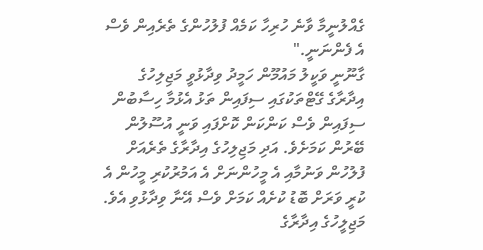ގެއްލުނީމާ ވާނެ ހުރިހާ ކަމެއް ފުލުހުންގެ ތެރެއިން ވެސް އެ ފެންނަނީ."
ގާނޫނީ ވަކީލު މައުމޫން ހަމީދު ވިދާޅުވީ މަޖިލިހުގެ އިދާރާގެ ގޭޓްތަކުގައި ސިފައިން ތަޅު އެޅުމާ ހިސާބުން ސިފައިން ވެސް ކަންކަން ކޮށްފައި ވަނީ އުސޫލުން ބޭރުން ކަމަށެވެ. އަދި މަޖިލިހުގެ އިދާރާގެ ތެރެއަށް ފުލުހުން ވަނުމާއި އެ މީހުންނަށް އެ އަމުރުކުރި މީހުން އެ ކުރީ ވަރަށް ބޮޑު ކުށެއް ކަމަށް ވެސް އޭނާ ވިދާޅުވި އެވެ.
މަޖިލީހުގެ އިދާރާގެ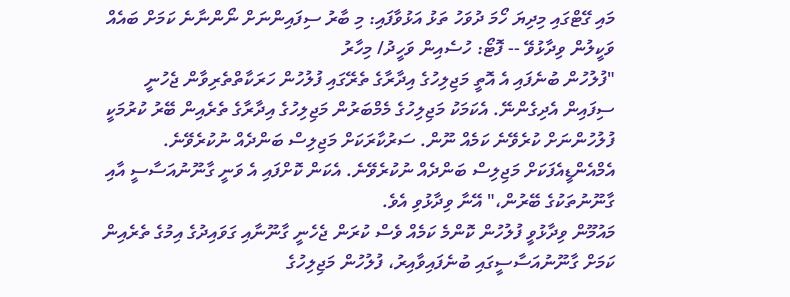މައި ގޭޓްގައި މިދިޔަ ހޯމަ ދުވަހު ތަޅު އަޅުވާފައި: މި ބާރު ސިފައިންނަށް ނޯންނާނެ ކަމަށް ބައެއް ވަކީލުން ވިދާޅުވޭ -- ފޮޓޯ: ހުސެއިން ވަހީދު/ މިހާރު
"ފުލުހުން ބުނެފައި އެ އޮތީ މަޖިލިހުގެ އިދާރާގެ ތެރޭގައި ފުލުހުން ހަރަކާތްތެރިވާން ޖެހުނީ ސިފައިން އެދިގެންނޭ. އެކަމަކު މަޖިލިހުގެ މެމްބަރުން މަޖިލިހުގެ އިދާރާގެ ތެރެއިން ބޭރު ކުރުމަކީ ފުލުހުންނަށް ކުރެވޭނެ ކަމެއް ނޫން. ސަރުކާރަކަށް މަޖިލިސް ބަންދެއް ނުކުރެވޭނެ. އެމްއެންޑީއެފަކަށް މަޖިލިސް ބަންދެއް ނުކުރެވޭނެ. އެކަން ކޮށްފައި އެ ވަނީ ގާނޫނުއަސާސީ އާއި ގާނޫނުތަކުގެ ބޭރުން،" އޭނާ ވިދާޅުވި އެވެ.
މައުމޫން ވިދާޅުވީ ފުލުހުން ކޮންމެ ކަމެއް ވެސް ކުރަން ޖެހެނީ ގާނޫނާއި ގަވައިދުގެ އިމުގެ ތެރެއިން ކަމަށް ގާނޫނުއަސާސީގައި ބުނެފައިވާއިރު، ފުލުހުން މަޖިލިހުގެ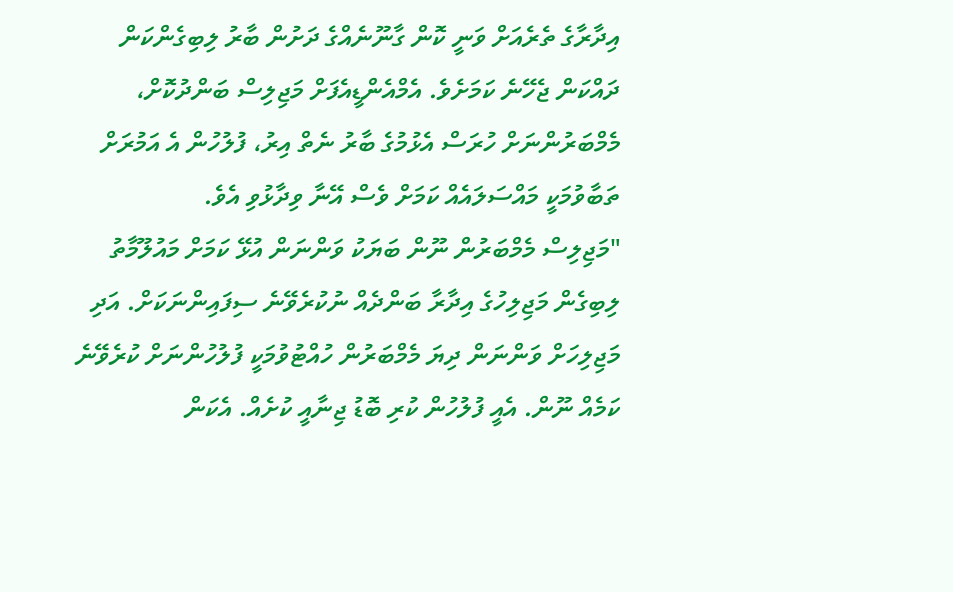އިދާރާގެ ތެރެއަށް ވަނީ ކޮން ގާނޫނެއްގެ ދަށުން ބާރު ލިބިގެންކަން ދައްކަން ޖެހޭނެ ކަމަށެވެ. އެމްއެންޑީއެފަށް މަޖިލިސް ބަންދުކޮށް، މެމްބަރުންނަށް ހުރަސް އެޅުމުގެ ބާރު ނެތް އިރު، ފުލުހުން އެ އަމުރަށް ތަބާވުމަކީ މައްސަލައެއް ކަމަށް ވެސް އޭނާ ވިދާޅުވި އެވެ.
"މަޖިލިސް މެމްބަރުން ނޫން ބަޔަކު ވަންނަން އުޅޭ ކަމަށް މައުލޫމާތު ލިބިގެން މަޖިލިހުގެ އިދާރާ ބަންދެއް ނުކުރެވޭނެ ސިފައިންނަކަށް. އަދި މަޖިލިހަށް ވަންނަން ދިޔަ މެމްބަރުން ހުއްޓުވުމަކީ ފުލުހުންނަށް ކުރެވޭނެ ކަމެއް ނޫން. އެއީ ފުލުހުން ކުރި ބޮޑު ޖިނާއީ ކުށެއް. އެކަން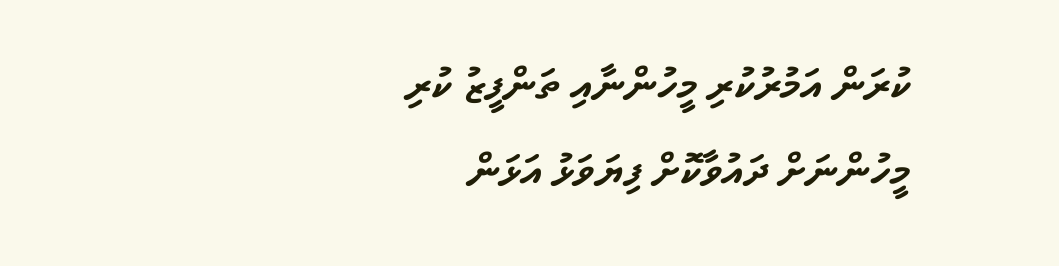ކުރަން އަމުރުކުރި މީހުންނާއި ތަންފީޒު ކުރި މީހުންނަށް ދައުވާކޮށް ފިޔަވަޅު އަޅަން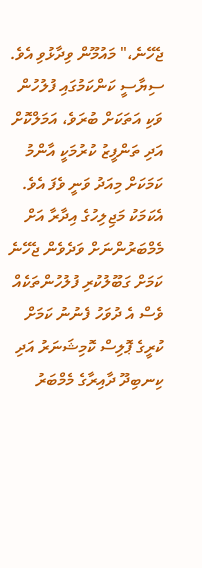ޖެހޭނެ،" މައުމޫން ވިދާޅުވި އެވެ.
ސިޔާސީ ކަންކަމުގައި ފުލުހުން ވަކި އަތަކަށް ބުރަވެ، އަމަލްކޮށް އަދި ތަންފީޒު ކުރުމަކީ އާންމު ކަމަކަށް މިއަދު ވަނީ ވެފަ އެވެ. އެކަމަކު މަޖިލިހުގެ އިދާރާ އަށް މެމްބަރުންނަށް ވަދެވެން ޖެހޭނެ ކަމަށް ގަބޫލުކުރި ފުލުހުންތަކެއް ވެސް އެ ދުވަހު ފެނުނު ކަމަށް ކުރީގެ ޕޮލިސް ކޮމިޝަނަރު އަދި ކިނބިދޫ ދާއިރާގެ މެމްބަރު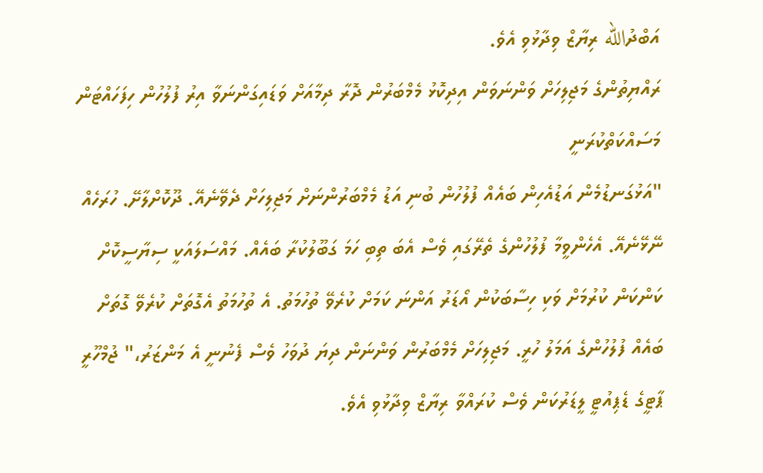އަބްދުالله ރިޔާޒް ވިދާޅުވި އެވެ.
ރައްޔިތުންގެ މަޖިލިހަށް ވަންނަވަން އިދިކޮޅު މެމްބަރުން ދޮރާ ދިމާއަށް ވަޑައިގަންނަވާ އިރު ފުލުހުން ހިފަހައްޓަން މަސައްކަތްކުރަނީ
"އަޅުގަނޑުމެން އަޑުއެހިން ބައެއް ފުލުހުން ބުނި އަޑު މެމްބަރުންނަށް މަޖިލިހަށް ދެވޭނެއޭ. ދޫކޮށްލާށޭ. ހުރަހެއް ނޭޅޭނެއޭ. އެހެންވީމާ ފުލުހުންގެ ތެރޭގައި ވެސް އެބަ ތިބި ހަމަ ގަބޫލުކުރާ ބައެއް. މައްސަލައަކީ ސިޔާސީކޮށް ކަންކަން ކުރުމަށް ވަކި ހިސާބަކުން އޯޑަރު އަންނަ ކަމަށް ކުރެވޭ ތުހުމަތު. އެ ތުހުމަތު އެގޮތަށް ކުރެވޭ ގޮތަށް ބައެއް ފުލުހުންގެ އަމަލު ހުރީ. މަޖިލިހަށް މެމްބަރުން ވަންނަން ދިޔަ ދުވަހު ވެސް ފެނުނީ އެ މަންޒަރު،" ޖުމްހޫރީ ޕާޓީގެ ޑެޕިއުޓީ ލީޑަރުކަން ވެސް ކުރައްވާ ރިޔާޒް ވިދާޅުވި އެވެ.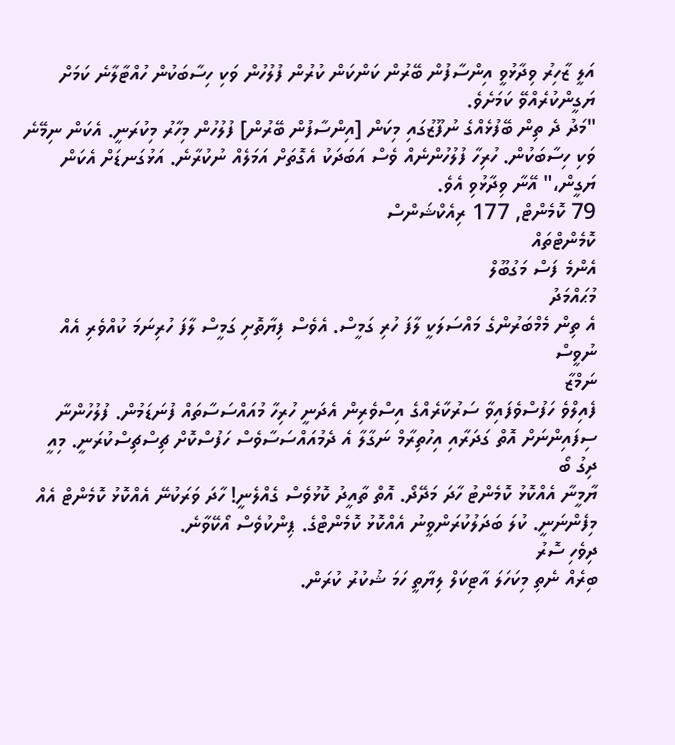އަލީ ޒާހިރު ވިދާޅުވީ އިންސާފުން ބޭރުން ކަންކަން ކުރުން ފުލުހުން ވަކި ހިސާބަކުން ހުއްޓާލާނެ ކަމަށް ޔަގީންކުރެއްވޭ ކަމަށެވެ.
"މަދު ދެ ތިން ބޭފުޅެއްގެ ނުފޫޒުގައި މިކަން [އިންސާފުން ބޭރުން] ފުލުހުން މިހާރު މިކުރަނީ. އެކަން ނިމޭނެ ވަކި ހިސާބަކުން. ހުރިހާ ފުލުހުންނެއް ވެސް އަބަދަކު އެގޮތަށް އަމަލެއް ނުކުރާނެ. އަޅުގަނޑަށް އެކަން ޔަގީން،" އޭނާ ވިދާޅުވި އެވެ.
79 ކޮމެންޓް, 177 ރިއެކްޝަންސް
ކޮމެންޓްތައް
އެންމެ ފަސް މަގުބޫލް
މުޙައްމަދު
އެ ތިން މެމްބަރުންގެ މައްސަލަކީ ލާފަ ހުރި ގަމީސް. އެވެސް ފިޔާތޮށި ގަމީސް ލާފަ ހުރިނަމަ ކުއްވެރި އެއް ނުވީސް
ނަމްޒާ
ފެއިލްވެ ހަފުސްވެފައިވާ ސަރުކާރެއްގެ އިސްވެރިން އެދަނީ ހުރިހާ މުއައްސަސާތައް ފުނަޑަމުން. ފުލުހުންނާ ސިފައިންނަށް އޮތް ގަދަރާއި އިހުތިރާމް ނަގާލާ އެ ދެމުއައްސަސާވެސް ހަފުސްކޮށް ޗިސްޗިސްކުރަނީ. މިއީ
ދިގު ބޯ
ޔާމީނާ އެއްކޮޅު ކޮމެންޓު ހާދަ މަދޭދޯ. އޮތް ތާއީދު ކޮޅުވެސް ގެއްލެނީ! ހާދަ ވަރަކުނޭ އެއްކޮޅު ކޮމެންޓް އެއް މިފެންނަނީ. ކުލަ ބަދަލުކުރަންވީނު އެއްކޮޅު ކޮމެންޓްގެ. ޕިންކުވެސް އޯކޭވާނެ.
ދިވެހި ސޮރު
ބިރެއް ނެތި މިކަހަލަ އާޓިކަލް ލިޔާތީ ހަމަ ޝުކުރު ކުރަން.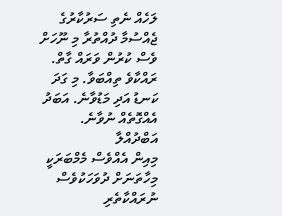ލަހެއް ނެތި ސަރުކާރުގެ ޖެއްސުމާ ދުއްތުރާ މި ނޫހަށް ވެސް ކުރުން ވަރައް ގާތް. ރައްކާވެ ތިއްބަވާ. މި ގަދަ ކަނޑު އަދި މަޑުވާނެ. އަބަދު އެއްގޮތެއް ނުވާނެ.
އަބްދުއްލާ
މިއިން އެއްވެސް މެމްބަރަކީ މިހާތަނަށް ދުވަހަކުވެސް ނުރައްކާތެރި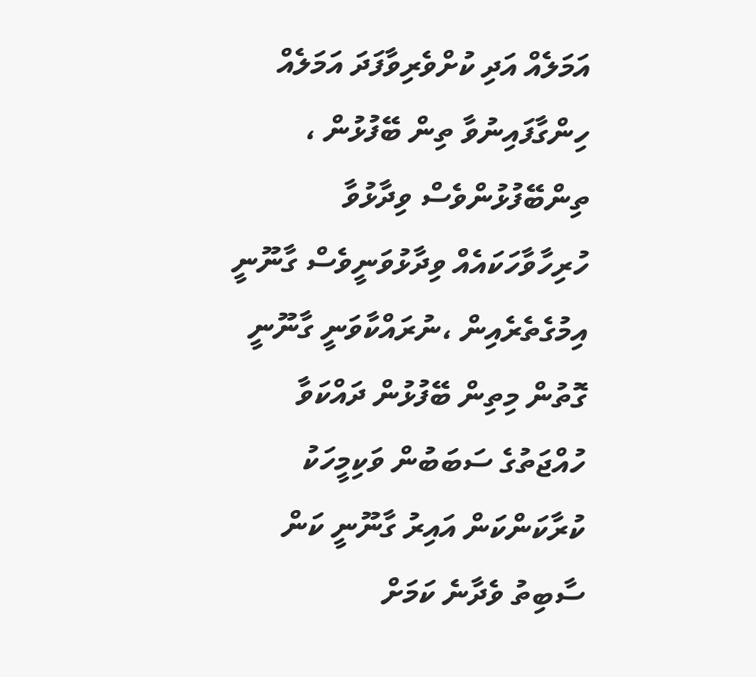އަމަލެއް އަދި ކުށްވެރިވާފަދަ އަމަލެއް ހިންގާފައިނުވާ ތިން ބޭފުޅުން ، ތިންބޭފުޅުންވެސް ވިދާޅުވާ ހުރިހާވާހަކައެއް ވިދާޅުވަނީވެސް ގާނޫނީ އިމުގެތެރެއިން ،ނުރައްކާވަނީ ގާނޫނީ ގޮތުން މިތިން ބޭފުޅުން ދައްކަވާ ހުއްޖަތުގެ ސަބަބުން ވަކިމީހަކު ކުރާކަންކަން އައިރު ގާނޫނީ ކަން ސާބިތު ވެދާނެ ކަމަށް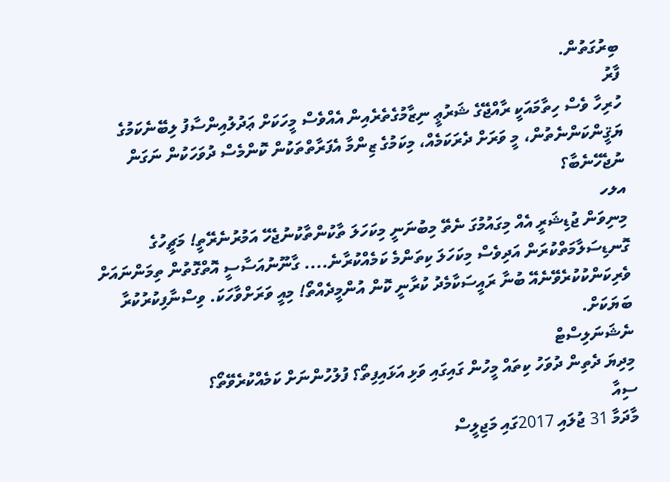ބިރުގަތުން.
ފާރު
ހުރިހާ ވެސް ހިތާމައަކީ ރާއްޖޭގެ ޝަރުޢީ ނިޒާމުގެތެރެއިން އެއްވެސް މީހަކަށް ޢަދުލުއިންސާފު ލިބޭނެކަމުގެ ޔަޤީންކަންނެތުން، މީ ވަރަށް ދެރަކަމެއް، މިކަމުގެ ޒިންމާ އެފަރާތްތަކުން ކޮންމެސް ދުވަހަކުން ނަގަން ނުޖެހޭނެބާ؟
އލހ
މިނިވަން ޖުޑިޝަރީ އެއް މިގައުމުގަ ނެތޭ މިބުނަނީ މިކަހަލަ ތާކުންތާކުނުޖެހޭ އަމުރުނެރޭތީ! މަޗީހުގެ ގޮނޑިސަލާމަތްކުރަން އަދިވެސް މިކަހަލަ ކިތަންމެ ކަމެއްކުރާނެ.... ގާނޫނުއަސާސީ އޮތްގޮތުން ތިމަންނައަށް ވެރިކަންކުކުރެވޭނެއޭ ބުނާ ރައީސަކާމެދު ކުރާނީ ކޮން އުންމީދެއްތޯ! މިއީ ވަރަށްވާހަކަ. ވިސްނާފިކުރުކުރާ ބަޔަކަށް.
ނެޝަނަލިސްޓް
މިދިޔަ ދެތިން ދުވަހު ކިތައް މީހުން ގައިގައި ވަޅި އަޅައިފިތޯ؟ ފުލުހުންނަށް ކަމެއްކުރެވޭތޯ؟
ސިއާ
މާދަމާ 31 ޖުލައި 2017ގައި މަޖިލީސް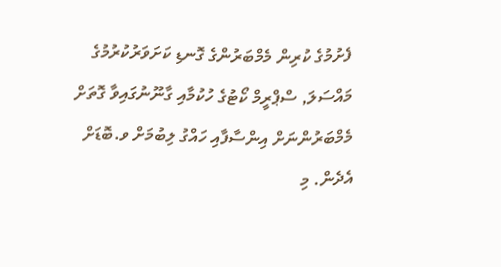ފެށުމުގެ ކުރިން މެމްބަރުންގެ ގޮނޑި ކަށަވަރުކުރުމުގެ މައްސަލަ, ސްޕްރީމް ކޯޓުގެ ހުކުމާއި ގާނޫނުގައިވާ ގޮތަށް މެމްބަރުންނަށް އިންސާފާއި ހައްގު ލިބުމަށް ވ.ބޮޑަށް އެދެން. މި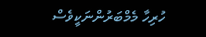ހުރިހާ މެމްބަރުންނަކީވެސް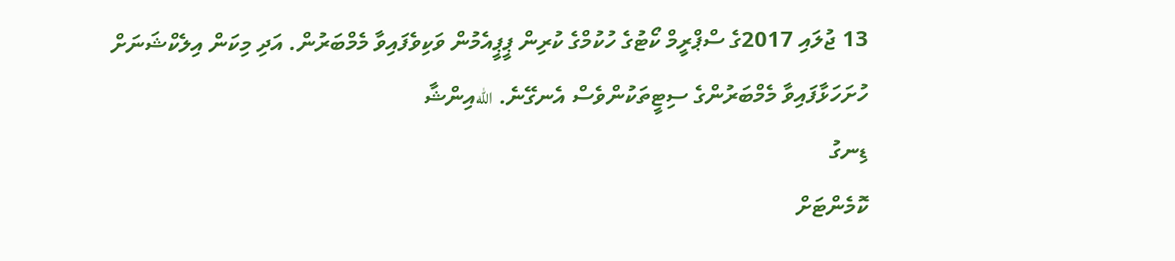13 ޖުލައި 2017ގެ ސްޕްރީމް ކޯޓުގެ ހުކުމްގެ ކުރިން ޕީޕީއެމުން ވަކިވެފައިވާ މެމްބަރުން. އަދި މިކަން އިލެކްޝަނަށް ހުށަހަޅާފައިވާ މެމްބަރުންގެ ސިޓީތަކުންވެސް އެނގޭނެ. اللهއިންޝާ
ޑިނގު
ކޮމެންޓަށް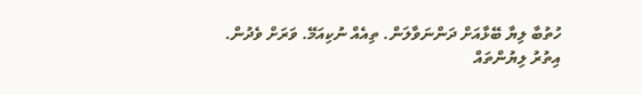ހުތުބާ ލިޔާ ބޭޅާއަށް ދަންނަވާލަން. ތިއެއް ނުކިއަމޭ. ވަރަށް ވެދުން.
އިތުރު ލިޔުންތައް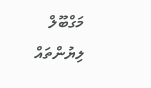މަގްބޫލް ލިޔުންތައް